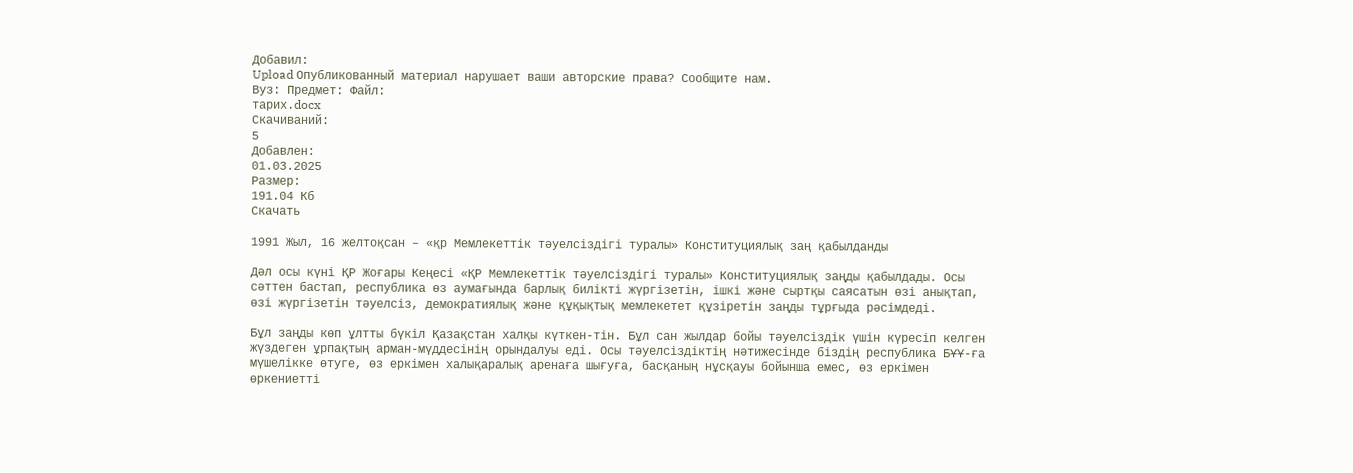Добавил:
Upload Опубликованный материал нарушает ваши авторские права? Сообщите нам.
Вуз: Предмет: Файл:
тарих.docx
Скачиваний:
5
Добавлен:
01.03.2025
Размер:
191.04 Кб
Скачать

1991 Жыл, 16 желтоқсан – «қр Мемлекеттік тәуелсіздігі туралы» Конституциялық заң қабылданды

Дәл осы күні ҚР Жоғары Кеңесі «ҚР Мемлекеттік тәуелсіздігі туралы» Конституциялық заңды қабылдады. Осы сәттен бастап, республика өз аумағында барлық билікті жүргізетін, ішкі және сыртқы саясатын өзі анықтап, өзі жүргізетін тәуелсіз, демократиялық және құқықтық мемлекетет құзіретін заңды тұрғыда рәсімдеді.

Бұл заңды көп ұлтты бүкіл Қазақстан халқы күткен-тін. Бұл сан жылдар бойы тәуелсіздік үшін күресіп келген жүздеген ұрпақтың арман-мүддесінің орындалуы еді. Осы тәуелсіздіктің нәтижесінде біздің республика БҰҰ-ға мүшелікке өтуге, өз еркімен халықаралық аренаға шығуға, басқаның нұсқауы бойынша емес, өз еркімен өркениетті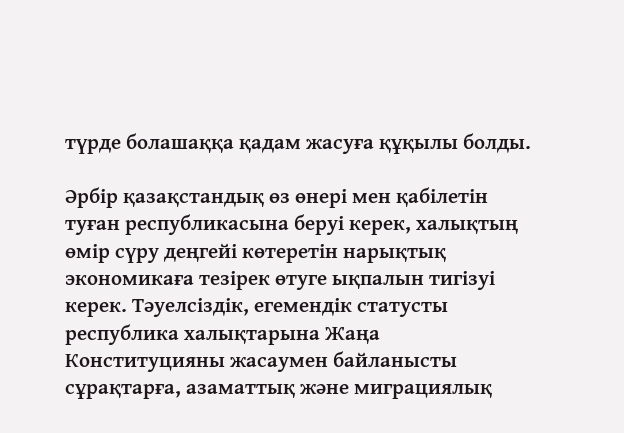түрде болашаққа қадам жасуға құқылы болды.

Әрбір қазақстандық өз өнері мен қабілетін туған республикасына беруі керек, халықтың өмір сүру деңгейі көтеретін нарықтық экономикаға тезірек өтуге ықпалын тигізуі керек. Тәуелсіздік, егемендік статусты республика халықтарына Жаңа Конституцияны жасаумен байланысты сұрақтарға, азаматтық және миграциялық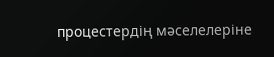процестердің мәселелеріне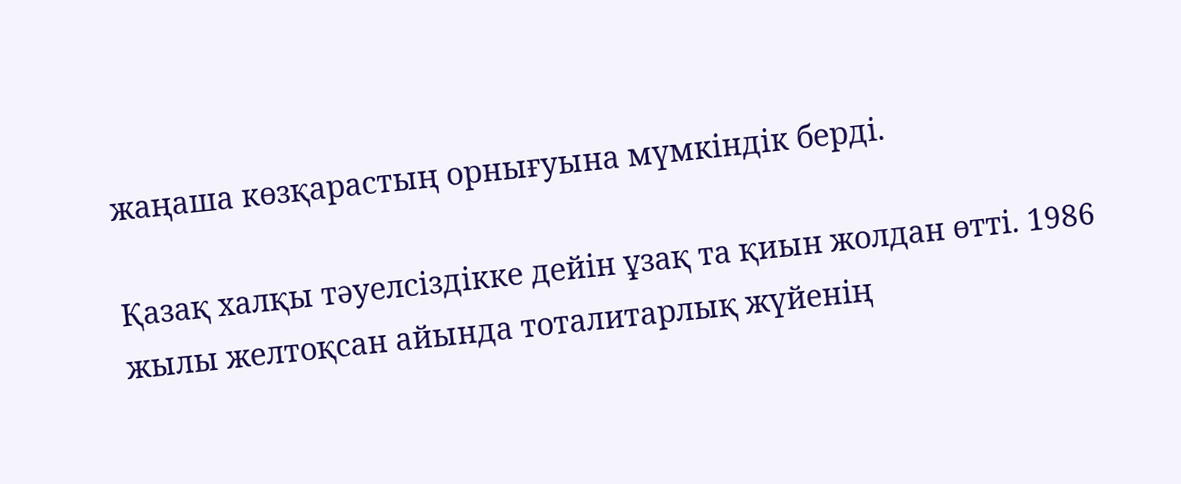жаңаша көзқарастың орнығуына мүмкіндік берді.

Қазақ халқы тәуелсіздікке дейін ұзақ та қиын жолдан өтті. 1986 жылы желтоқсан айында тоталитарлық жүйенің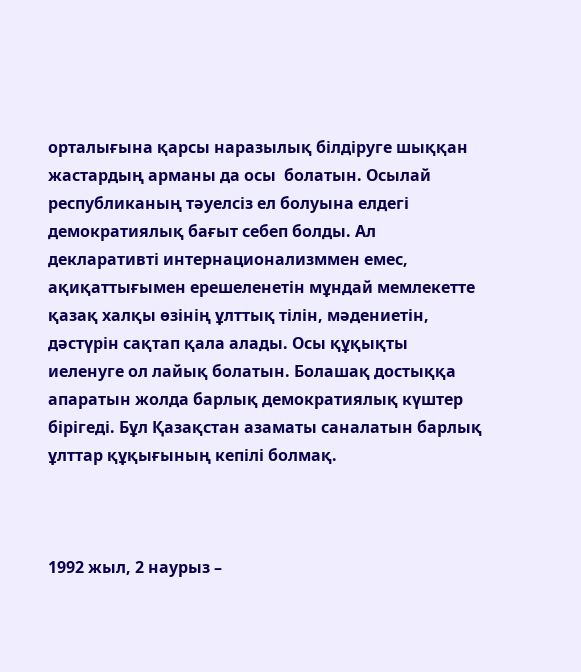орталығына қарсы наразылық білдіруге шыққан жастардың арманы да осы  болатын. Осылай республиканың тәуелсіз ел болуына елдегі демократиялық бағыт себеп болды. Ал декларативті интернационализммен емес, ақиқаттығымен ерешеленетін мұндай мемлекетте қазақ халқы өзінің ұлттық тілін, мәдениетін, дәстүрін сақтап қала алады. Осы құқықты иеленуге ол лайық болатын. Болашақ достыққа апаратын жолда барлық демократиялық күштер бірігеді. Бұл Қазақстан азаматы саналатын барлық ұлттар құқығының кепілі болмақ.



1992 жыл, 2 наурыз –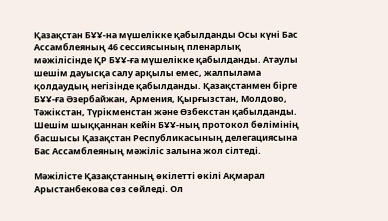Қазақстан БҰҰ-на мүшелікке қабылданды Осы күні Бас Ассамблеяның 46 сессиясының пленарлық мәжілісінде ҚР БҰҰ-ға мүшелікке қабылданды. Атаулы шешім дауысқа салу арқылы емес, жалпылама қолдаудың негізінде қабылданды. Қазақстанмен бірге БҰҰ-ға Әзербайжан, Армения, Қырғызстан, Молдово, Тәжікстан, Түрікменстан және Өзбекстан қабылданды. Шешім шыққаннан кейін БҰҰ-ның протокол бөлімінің басшысы Қазақстан Республикасының делегациясына Бас Ассамблеяның мәжіліс залына жол сілтеді.

Мәжілісте Қазақстанның өкілетті өкілі Ақмарал Арыстанбекова сөз сөйледі. Ол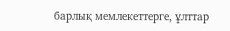барлық мемлекеттерге, ұлттар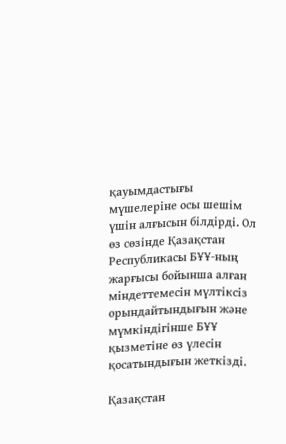қауымдастығы мүшелеріне осы шешім үшін алғысын білдірді. Ол өз сөзінде Қазақстан Республикасы БҰҰ-ның жарғысы бойынша алған міндеттемесін мүлтіксіз орындайтындығын және мүмкіндігінше БҰҰ қызметіне өз үлесін қосатындығын жеткізді.

Қазақстан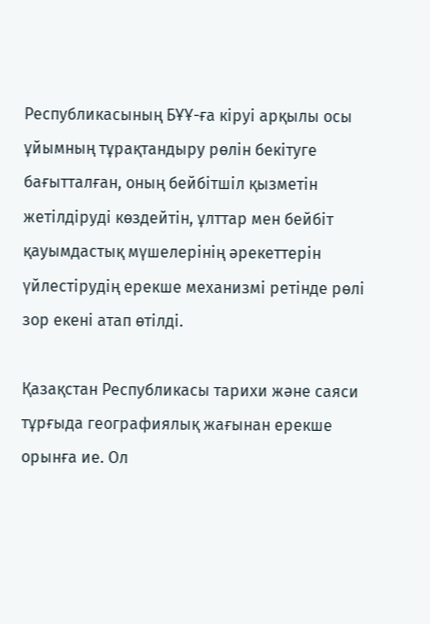Республикасының БҰҰ-ға кіруі арқылы осы ұйымның тұрақтандыру рөлін бекітуге бағытталған, оның бейбітшіл қызметін жетілдіруді көздейтін, ұлттар мен бейбіт қауымдастық мүшелерінің әрекеттерін үйлестірудің ерекше механизмі ретінде рөлі зор екені атап өтілді.

Қазақстан Республикасы тарихи және саяси тұрғыда географиялық жағынан ерекше орынға ие. Ол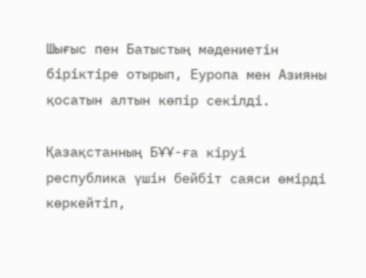Шығыс пен Батыстың мәдениетін біріктіре отырып, Еуропа мен Азияны қосатын алтын көпір секілді.

Қазақстанның БҰҰ-ға кіруі республика үшін бейбіт саяси өмірді көркейтіп,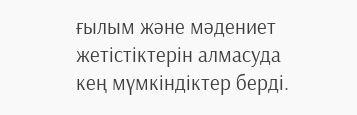ғылым және мәдениет жетістіктерін алмасуда кең мүмкіндіктер берді.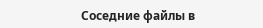Соседние файлы в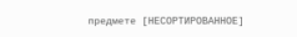предмете [НЕСОРТИРОВАННОЕ]